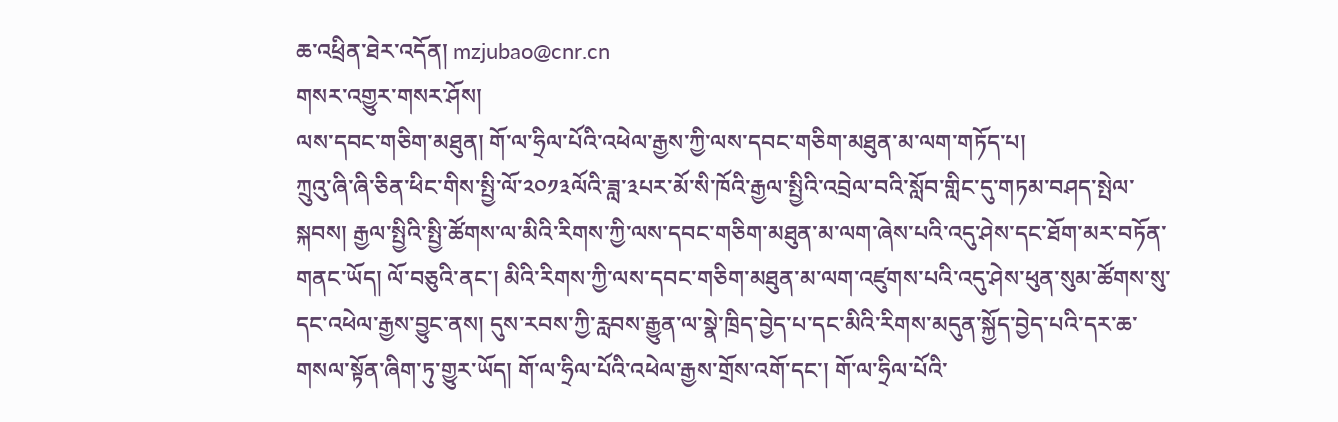ཆ་འཕྲིན་ཐེར་འདོན། mzjubao@cnr.cn
གསར་འགྱུར་གསར་ཤོས།
ལས་དབང་གཅིག་མཐུན། གོ་ལ་ཧྲིལ་པོའི་འཕེལ་རྒྱས་ཀྱི་ལས་དབང་གཅིག་མཐུན་མ་ལག་གཏོད་པ།
ཀྲུའུ་ཞི་ཞི་ཅིན་ཕིང་གིས་སྤྱི་ལོ་༢༠༡༣ལོའི་ཟླ་༣པར་མོ་སི་ཁོའི་རྒྱལ་སྤྱིའི་འབྲེལ་བའི་སློབ་གླིང་དུ་གཏམ་བཤད་སྤེལ་སྐབས། རྒྱལ་སྤྱིའི་སྤྱི་ཚོགས་ལ་མིའི་རིགས་ཀྱི་ལས་དབང་གཅིག་མཐུན་མ་ལག་ཞེས་པའི་འདུ་ཤེས་དང་ཐོག་མར་བཏོན་གནང་ཡོད། ལོ་བཅུའི་ནང་། མིའི་རིགས་ཀྱི་ལས་དབང་གཅིག་མཐུན་མ་ལག་འཛུགས་པའི་འདུ་ཤེས་ཕུན་སུམ་ཚོགས་སུ་དང་འཕེལ་རྒྱས་བྱུང་ནས། དུས་རབས་ཀྱི་རླབས་རྒྱུན་ལ་སྣེ་ཁྲིད་བྱེད་པ་དང་མིའི་རིགས་མདུན་སྐྱོད་བྱེད་པའི་དར་ཆ་གསལ་སྟོན་ཞིག་ཏུ་གྱུར་ཡོད། གོ་ལ་ཧྲིལ་པོའི་འཕེལ་རྒྱས་གྲོས་འགོ་དང་། གོ་ལ་ཧྲིལ་པོའི་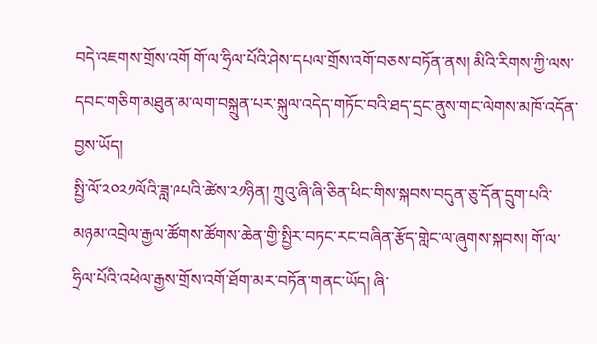བདེ་འཇགས་གྲོས་འགོ གོ་ལ་ཧྲིལ་པོའི་ཤེས་དཔལ་གྲོས་འགོ་བཅས་བཏོན་ནས། མིའི་རིགས་ཀྱི་ལས་དབང་གཅིག་མཐུན་མ་ལག་བསྐྲུན་པར་སྐུལ་འདེད་གཏོང་བའི་ཐད་དྲང་ནུས་གང་ལེགས་མཁོ་འདོན་བྱས་ཡོད།
སྤྱི་ལོ་༢༠༢༡ལོའི་ཟླ་༩པའི་ཚེས་༢༡ཉིན། ཀྲུའུ་ཞི་ཞི་ཅིན་ཕིང་གིས་སྐབས་བདུན་ཅུ་དོན་དྲུག་པའི་མཉམ་འབྲེལ་རྒྱལ་ཚོགས་ཚོགས་ཆེན་གྱི་སྤྱིར་བཏང་རང་བཞིན་རྩོད་གླེང་ལ་ཞུགས་སྐབས། གོ་ལ་ཧྲིལ་པོའི་འཕེལ་རྒྱས་གྲོས་འགོ་ཐོག་མར་བཏོན་གནང་ཡོད། ཞི་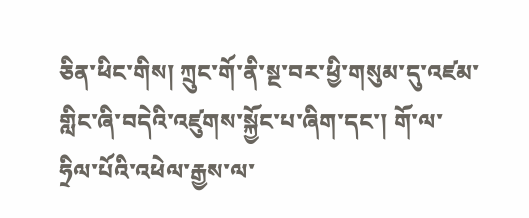ཅིན་ཕིང་གིས། ཀྲུང་གོ་ནི་སྔ་བར་ཕྱི་གསུམ་དུ་འཛམ་གླིང་ཞི་བདེའི་འཛུགས་སྐྱོང་པ་ཞིག་དང་། གོ་ལ་ཧྲིལ་པོའི་འཕེལ་རྒྱས་ལ་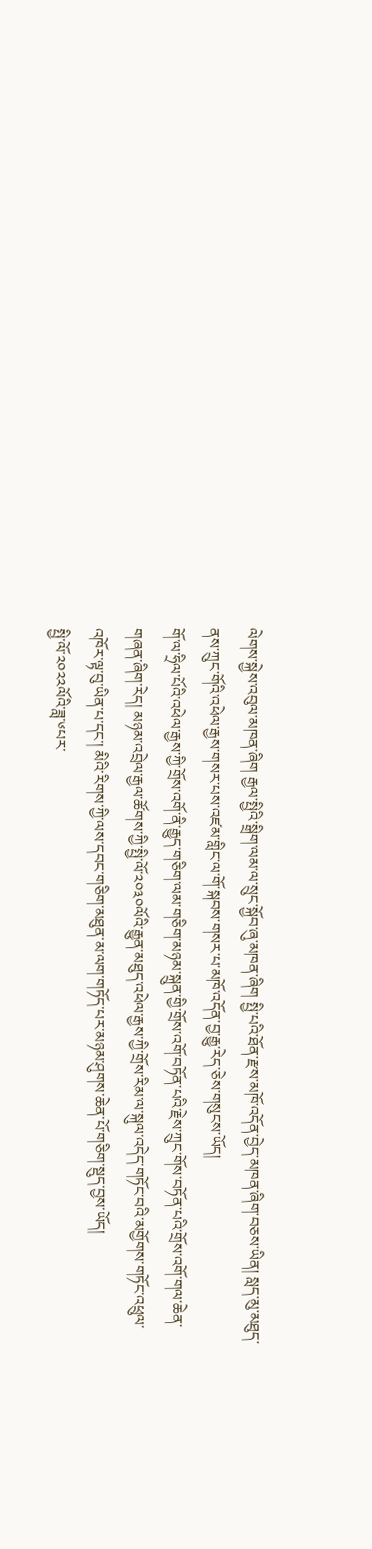ལེགས་སྐྱེས་འབུལ་མཁན་ཞིག རྒྱལ་སྤྱིའི་སྒྲིག་ལམ་ལ་སྲུང་སྐྱོབ་ཞུ་མཁན་ཞིག སྤྱི་པའི་ཐོན་རྫས་མཁོ་འདོན་བྱེད་མཁན་ཞིག་བཅས་ཡིན། སླད་མུ་མཐུད་ནས་ཀྲུང་གོའི་འཕེལ་རྒྱས་གསར་པས་འཛམ་གླིང་ལ་གོ་སྐབས་གསར་པ་མཁོ་འདོན་བྱ་རྒྱུ་རེད་ཅེས་གསུངས་ཡོད།
གོ་ལ་ཧྲིལ་པོའི་འཕེལ་རྒྱས་ཀྱི་གྲོས་འགོ་ནི་རྒྱུད་གཅིག་ལམ་གཅིག་མཉམ་སྐྲུན་གྱི་གྲོས་འགོ་བཏོན་པའི་རྗེས་ཀྲུང་གོས་བཏོན་པའི་གྲོས་འགོ་གལ་ཆེན་གཞན་ཞིག་རེད། མཉམ་འབྲེལ་རྒྱལ་ཚོགས་ཀྱི་སྤྱི་ལོ་༢༠༣༠ལོའི་རྒྱུན་མཐུད་འཕེལ་རྒྱས་ཀྱི་གྲོས་རིམ་ལ་སྐུལ་འདེད་གཏོང་བའི་མགྱོགས་གཏོང་འཕྲུལ་འཁོར་ལྟ་བུ་ཡིན་པ་དང་། མིའི་རིགས་ཀྱི་ལས་དབང་གཅིག་མཐུན་མ་ལག་གཏོད་པར་མཉམ་ཤུགས་ཆེན་པོ་གཅིག་སྡུད་བྱས་ཡོད།
སྤྱི་ལོ་༢༠༢༢ལོའི་ཟླ་༦པར་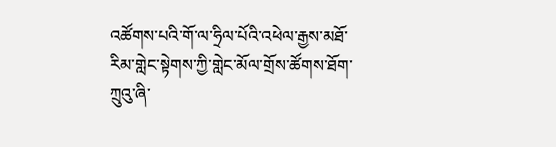འཚོགས་པའི་གོ་ལ་ཧྲིལ་པོའི་འཕེལ་རྒྱས་མཐོ་རིམ་གླེང་སྟེགས་ཀྱི་གླེང་མོལ་གྲོས་ཚོགས་ཐོག་ཀྲུའུ་ཞི་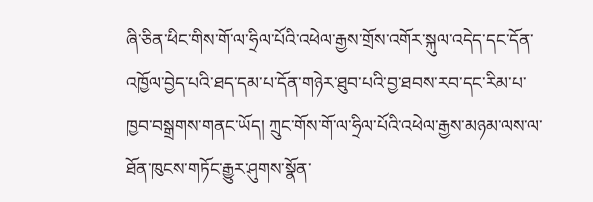ཞི་ཅིན་ཕིང་གིས་གོ་ལ་ཧྲིལ་པོའི་འཕེལ་རྒྱས་གྲོས་འགོར་སྐུལ་འདེད་དང་དོན་འཁྱོལ་བྱེད་པའི་ཐད་དམ་པ་དོན་གཉེར་ཐུབ་པའི་བྱ་ཐབས་རབ་དང་རིམ་པ་ཁྱབ་བསྒྲགས་གནང་ཡོད། ཀྲུང་གོས་གོ་ལ་ཧྲིལ་པོའི་འཕེལ་རྒྱས་མཉམ་ལས་ལ་ཐོན་ཁུངས་གཏོང་རྒྱུར་ཤུགས་སྣོན་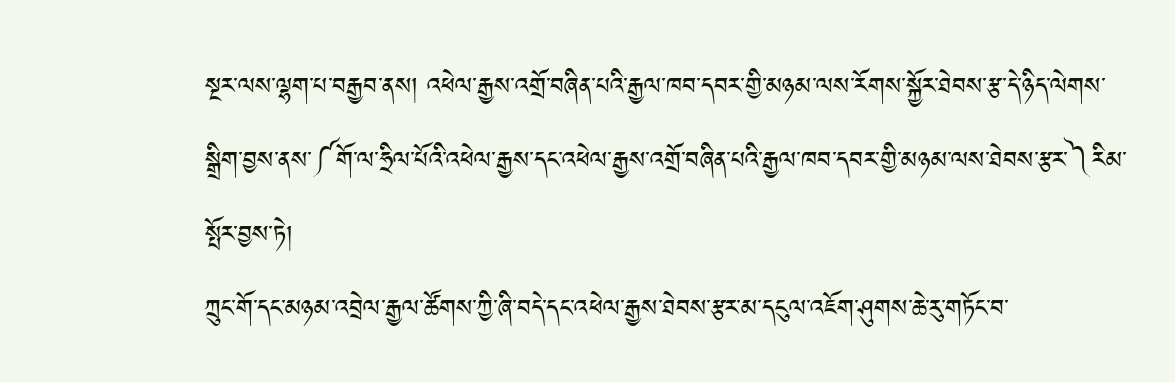སྔར་ལས་ལྷག་པ་བརྒྱབ་ནས། འཕེལ་རྒྱས་འགྲོ་བཞིན་པའི་རྒྱལ་ཁབ་དབར་གྱི་མཉམ་ལས་རོགས་སྐྱོར་ཐེབས་རྩ་དེ་ཉིད་ལེགས་སྒྲིག་བྱས་ནས་༼གོ་ལ་ཧྲིལ་པོའི་འཕེལ་རྒྱས་དང་འཕེལ་རྒྱས་འགྲོ་བཞིན་པའི་རྒྱལ་ཁབ་དབར་གྱི་མཉམ་ལས་ཐེབས་རྩར་༽རིམ་སྤོར་བྱས་ཏེ།
ཀྲུང་གོ་དང་མཉམ་འབྲེལ་རྒྱལ་ཚོགས་ཀྱི་ཞི་བདེ་དང་འཕེལ་རྒྱས་ཐེབས་རྩར་མ་དངུལ་འཇོག་ཤུགས་ཆེ་རུ་གཏོང་བ་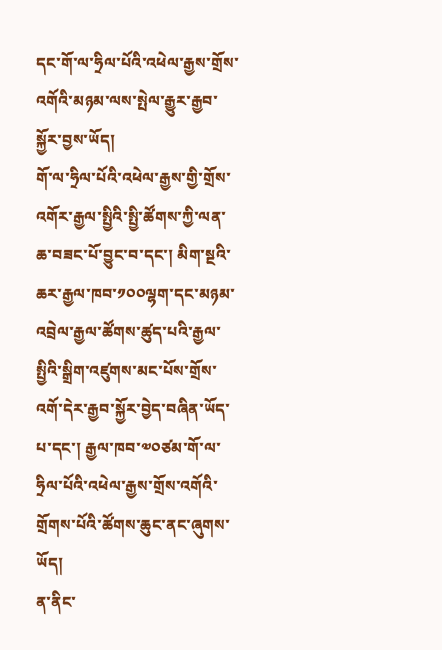དང་གོ་ལ་ཧྲིལ་པོའི་འཕེལ་རྒྱས་གྲོས་འགོའི་མཉམ་ལས་སྤེལ་རྒྱུར་རྒྱབ་སྐྱོར་བྱས་ཡོད།
གོ་ལ་ཧྲིལ་པོའི་འཕེལ་རྒྱས་གྱི་གྲོས་འགོར་རྒྱལ་སྤྱིའི་སྤྱི་ཚོགས་ཀྱི་ལན་ཆ་བཟང་པོ་བྱུང་བ་དང་། མིག་སྔའི་ཆར་རྒྱལ་ཁབ་༡༠༠ལྷག་དང་མཉམ་འབྲེལ་རྒྱལ་ཚོགས་ཚུད་པའི་རྒྱལ་སྤྱིའི་སྒྲིག་འཛུགས་མང་པོས་གྲོས་འགོ་དེར་རྒྱབ་སྐྱོར་བྱེད་བཞིན་ཡོད་པ་དང་། རྒྱལ་ཁབ་༧༠ཙམ་གོ་ལ་ཧྲིལ་པོའི་འཕེལ་རྒྱས་གྲོས་འགོའི་གྲོགས་པོའི་ཚོགས་ཆུང་ནང་ཞུགས་ཡོད།
ན་ནིང་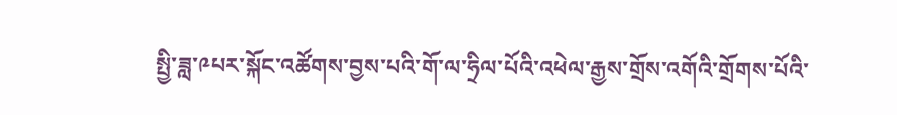སྤྱི་ཟླ་༩པར་སྐོང་འཚོགས་བྱས་པའི་གོ་ལ་ཧྲིལ་པོའི་འཕེལ་རྒྱས་གྲོས་འགོའི་གྲོགས་པོའི་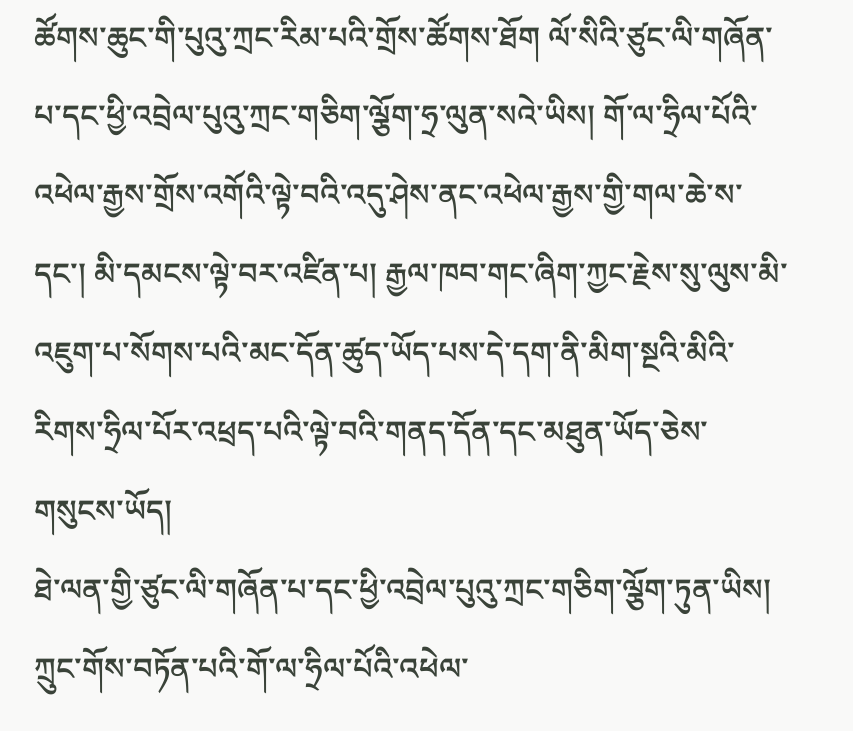ཚོགས་ཆུང་གི་པུའུ་ཀྲང་རིམ་པའི་གྲོས་ཚོགས་ཐོག ལོ་སིའི་ཙུང་ལི་གཞོན་པ་དང་ཕྱི་འབྲེལ་པུའུ་ཀྲང་གཅིག་ལྕོག་ཧྲ་ལུན་སའེ་ཡིས། གོ་ལ་ཧྲིལ་པོའི་འཕེལ་རྒྱས་གྲོས་འགོའི་ལྟེ་བའི་འདུ་ཤེས་ནང་འཕེལ་རྒྱས་གྱི་གལ་ཆེ་ས་དང་། མི་དམངས་ལྟེ་བར་འཛིན་པ། རྒྱལ་ཁབ་གང་ཞིག་ཀྱང་རྗེས་སུ་ལུས་མི་འཇུག་པ་སོགས་པའི་མང་དོན་ཚུད་ཡོད་པས་དེ་དག་ནི་མིག་སྔའི་མིའི་རིགས་ཧྲིལ་པོར་འཕྲད་པའི་ལྟེ་བའི་གནད་དོན་དང་མཐུན་ཡོད་ཅེས་གསུངས་ཡོད།
ཐེ་ལན་གྱི་ཙུང་ལི་གཞོན་པ་དང་ཕྱི་འབྲེལ་པུའུ་ཀྲང་གཅིག་ལྕོག་ཏུན་ཡིས། ཀྲུང་གོས་བཏོན་པའི་གོ་ལ་ཧྲིལ་པོའི་འཕེལ་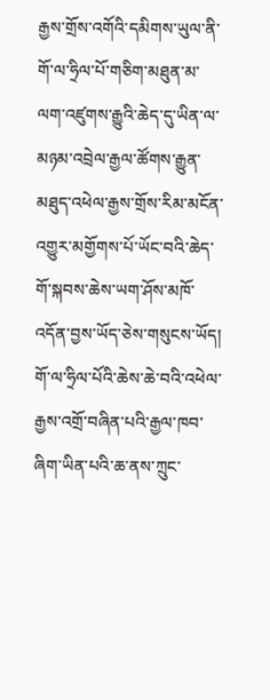རྒྱས་གྲོས་འགོའི་དམིགས་ཡུལ་ནི་གོ་ལ་ཧྲིལ་པོ་གཅིག་མཐུན་མ་ལག་འཛུགས་རྒྱུའི་ཆེད་དུ་ཡིན་ལ་མཉམ་འབྲེལ་རྒྱལ་ཚོགས་རྒྱུན་མཐུད་འཕེལ་རྒྱས་གྲོས་རིམ་མངོན་འགྱུར་མགྱོགས་པོ་ཡོང་བའི་ཆེད་གོ་སྐབས་ཆེས་ཡག་ཤོས་མཁོ་འདོན་བྱས་ཡོད་ཅེས་གསུངས་ཡོད།
གོ་ལ་ཧྲིལ་པོའི་ཆེས་ཆེ་བའི་འཕེལ་རྒྱས་འགྲོ་བཞིན་པའི་རྒྱལ་ཁབ་ཞིག་ཡིན་པའི་ཆ་ནས་ཀྲུང་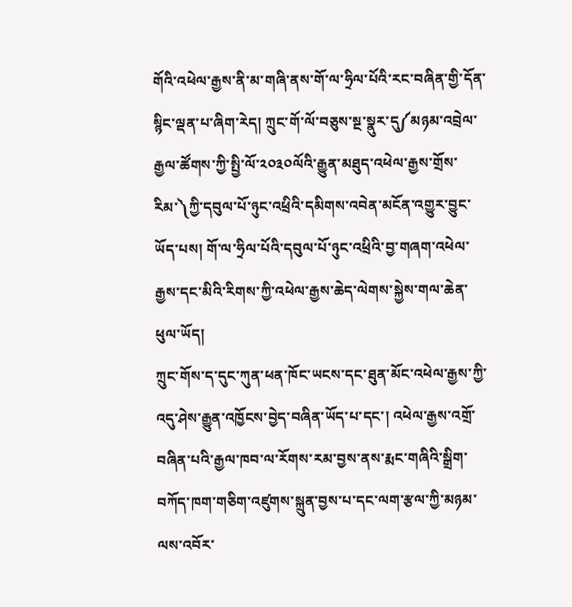གོའི་འཕེལ་རྒྱས་ནི་མ་གཞི་ནས་གོ་ལ་ཧྲིལ་པོའི་རང་བཞིན་གྱི་དོན་སྙིང་ལྡན་པ་ཞིག་རེད། ཀྲུང་གོ་ལོ་བཅུས་སྔ་སྣུར་དུ༼མཉམ་འབྲེལ་རྒྱལ་ཚོགས་ཀྱི་སྤྱི་ལོ་༢༠༣༠ལོའི་རྒྱུན་མཐུད་འཕེལ་རྒྱས་གྲོས་རིམ་༽ཀྱི་དབུལ་པོ་ཉུང་འཕྲིའི་དམིགས་འབེན་མངོན་འགྱུར་བྱུང་ཡོད་པས། གོ་ལ་ཧྲིལ་པོའི་དབུལ་པོ་ཉུང་འཕྲིའི་བྱ་གཞག་འཕེལ་རྒྱས་དང་མིའི་རིགས་ཀྱི་འཕེལ་རྒྱས་ཆེད་ལེགས་སྐྱེས་གལ་ཆེན་ཕུལ་ཡོད།
ཀྲུང་གོས་ད་དུང་ཀུན་ཕན་ཁོང་ཡངས་དང་ཐུན་མོང་འཕེལ་རྒྱས་ཀྱི་འདུ་ཤེས་རྒྱུན་འཁྱོངས་བྱེད་བཞིན་ཡོད་པ་དང་། འཕེལ་རྒྱས་འགྲོ་བཞིན་པའི་རྒྱལ་ཁབ་ལ་རོགས་རམ་བྱས་ནས་རྨང་གཞིའི་སྒྲིག་བཀོད་ཁག་གཅིག་འཛུགས་སྐྲུན་བྱས་པ་དང་ལག་རྩལ་ཀྱི་མཉམ་ལས་འབོར་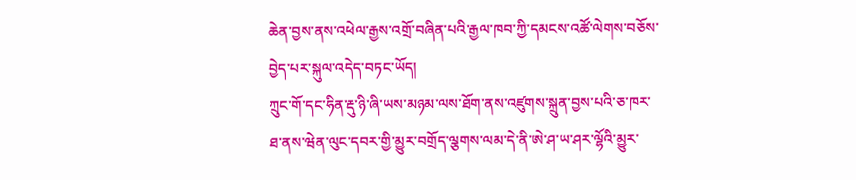ཆེན་བྱས་ནས་འཕེལ་རྒྱས་འགྲོ་བཞིན་པའི་རྒྱལ་ཁབ་ཀྱི་དམངས་འཚོ་ལེགས་བཅོས་བྱེད་པར་སྐུལ་འདེད་བཏང་ཡོད།
ཀྲུང་གོ་དང་ཧིན་རྡུ་ཉི་ཞི་ཡས་མཉམ་ལས་ཐོག་ནས་འཛུགས་སྐྲུན་བྱས་པའི་ཅ་ཁར་ཐ་ནས་ཝེན་ལུང་དབར་གྱི་མྱུར་བགྲོད་ལྕགས་ལམ་དེ་ནི་ཨེ་ཤ་ཡ་ཤར་ལྷོའི་མྱུར་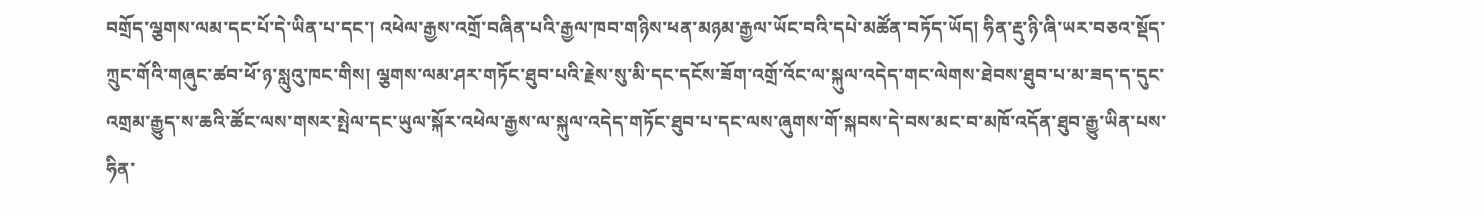བགྲོད་ལྕགས་ལམ་དང་པོ་དེ་ཡིན་པ་དང་། འཕེལ་རྒྱས་འགྲོ་བཞིན་པའི་རྒྱལ་ཁབ་གཉིས་ཕན་མཉམ་རྒྱལ་ཡོང་བའི་དཔེ་མཚོན་བཏོད་ཡོད། ཧིན་རྡུ་ཉི་ཞི་ཡར་བཅའ་སྡོད་ཀྲུང་གོའི་གཞུང་ཚབ་ཕོ་ཉ་སླུའུ་ཁང་གིས། ལྕགས་ལམ་ཤར་གཏོང་ཐུབ་པའི་རྗེས་སུ་མི་དང་དངོས་ཟོག་འགྲོ་འོང་ལ་སྐུལ་འདེད་གང་ལེགས་ཐེབས་ཐུབ་པ་མ་ཟད་ད་དུང་འགྲམ་རྒྱུད་ས་ཆའི་ཚོང་ལས་གསར་སྤེལ་དང་ཡུལ་སྐོར་འཕེལ་རྒྱས་ལ་སྐུལ་འདེད་གཏོང་ཐུབ་པ་དང་ལས་ཞུགས་གོ་སྐབས་དེ་བས་མང་བ་མཁོ་འདོན་ཐུབ་རྒྱུ་ཡིན་པས་ཧིན་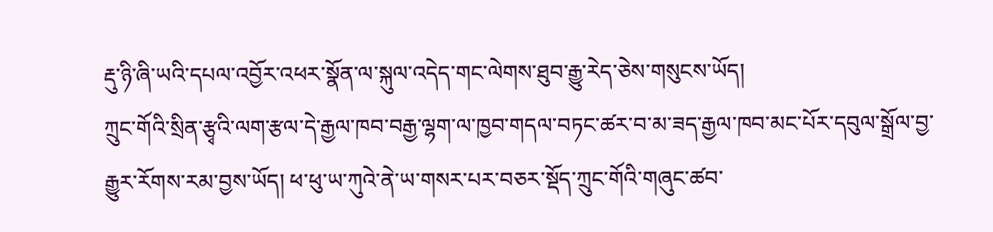རྡུ་ཉི་ཞི་ཡའི་དཔལ་འབྱོར་འཕར་སྣོན་ལ་སྐུལ་འདེད་གང་ལེགས་ཐུབ་རྒྱུ་རེད་ཅེས་གསུངས་ཡོད།
ཀྲུང་གོའི་སྲིན་རྩྭའི་ལག་རྩལ་དེ་རྒྱལ་ཁབ་བརྒྱ་ལྷག་ལ་ཁྱབ་གདལ་བཏང་ཚར་བ་མ་ཟད་རྒྱལ་ཁབ་མང་པོར་དབུལ་སྒྲོལ་བྱ་རྒྱུར་རོགས་རམ་བྱས་ཡོད། ཕ་ཕུ་ཡ་ཀུའེ་ནེ་ཡ་གསར་པར་བཅར་སྡོད་ཀྲུང་གོའི་གཞུང་ཚབ་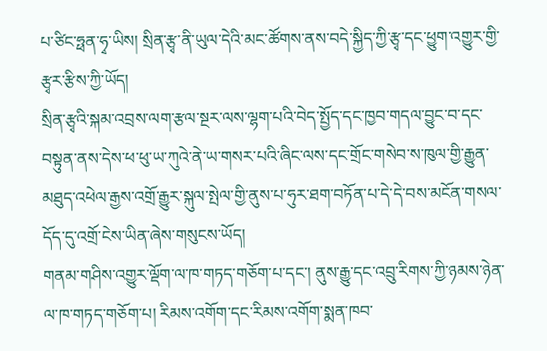པ་ཙིང་ཧྥན་ཧྭ་ཡིས། སྲིན་རྩྭ་ནི་ཡུལ་དེའི་མང་ཚོགས་ནས་བདེ་སྐྱིད་ཀྱི་རྩྭ་དང་ཕྱུག་འགྱུར་གྱི་རྩྭར་རྩིས་ཀྱི་ཡོད།
སྲིན་རྩྭའི་སྐམ་འབྲས་ལག་རྩལ་སྔར་ལས་ལྷག་པའི་བེད་སྤྱོད་དང་ཁྱབ་གདལ་བྱུང་བ་དང་བསྟུན་ནས་དེས་ཕ་ཕུ་ཡ་ཀུའེ་ནེ་ཡ་གསར་པའི་ཞིང་ལས་དང་གྲོང་གསེབ་ས་ཁུལ་གྱི་རྒྱུན་མཐུད་འཕེལ་རྒྱས་འགྲོ་རྒྱུར་སྐུལ་སྤེལ་གྱི་ནུས་པ་ཧུར་ཐག་བཏོན་པ་དེ་དེ་བས་མངོན་གསལ་དོད་དུ་འགྲོ་ངེས་ཡིན་ཞེས་གསུངས་ཡོད།
གནམ་གཤིས་འགྱུར་ལྡོག་ལ་ཁ་གཏད་གཅོག་པ་དང་། ནུས་རྒྱུ་དང་འབྲུ་རིགས་ཀྱི་ཉམས་ཉེན་ལ་ཁ་གཏད་གཅོག་པ། རིམས་འགོག་དང་རིམས་འགོག་སྨན་ཁབ་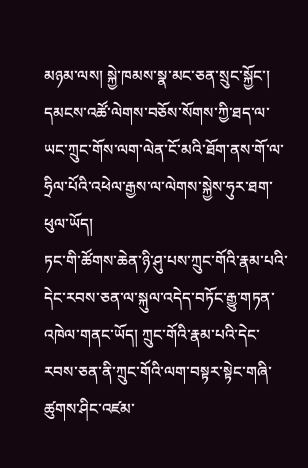མཉམ་ལས། སྐྱེ་ཁམས་སྣ་མང་ཅན་སྲུང་སྐྱོང་། དམངས་འཚོ་ལེགས་བཅོས་སོགས་ཀྱི་ཐད་ལ་ཡང་ཀྲུང་གོས་ལག་ལེན་ངོ་མའི་ཐོག་ནས་གོ་ལ་ཧྲིལ་པོའི་འཕེལ་རྒྱས་ལ་ལེགས་སྐྱེས་ཧུར་ཐག་ཕུལ་ཡོད།
ཏང་གི་ཚོགས་ཆེན་ཉི་ཤུ་པས་ཀྲུང་གོའི་རྣམ་པའི་དེང་རབས་ཅན་ལ་སྐུལ་འདེད་བཏོང་རྒྱུ་གཏན་འཁེལ་གནང་ཡོད། ཀྲུང་གོའི་རྣམ་པའི་དེང་རབས་ཅན་ནི་ཀྲུང་གོའི་ལག་བསྟར་སྟེང་གཞི་ཚུགས་ཤིང་འཛམ་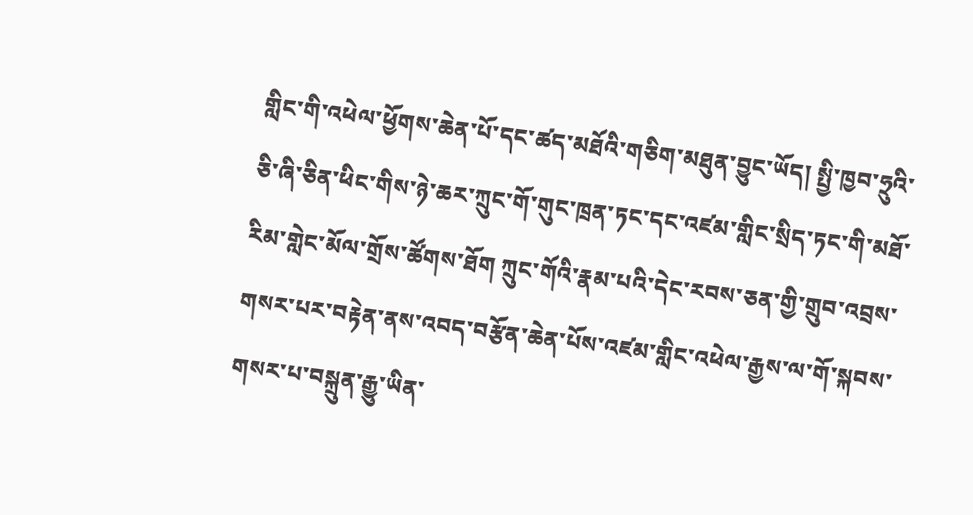གླིང་གི་འཕེལ་ཕྱོགས་ཆེན་པོ་དང་ཚད་མཐོའི་གཅིག་མཐུན་བྱུང་ཡོད། སྤྱི་ཁྱབ་ཧྲུའི་ཅི་ཞི་ཅིན་ཕིང་གིས་ཉེ་ཆར་ཀྲུང་གོ་གུང་ཁྲན་ཏང་དང་འཛམ་གླིང་སྲིད་ཏང་གི་མཐོ་རིམ་གླེང་མོལ་གྲོས་ཚོགས་ཐོག ཀྲུང་གོའི་རྣམ་པའི་དེང་རབས་ཅན་གྱི་གྲུབ་འབྲས་གསར་པར་བརྟེན་ནས་འབད་བརྩོན་ཆེན་པོས་འཛམ་གླིང་འཕེལ་རྒྱས་ལ་གོ་སྐབས་གསར་པ་བསྐྲུན་རྒྱུ་ཡིན་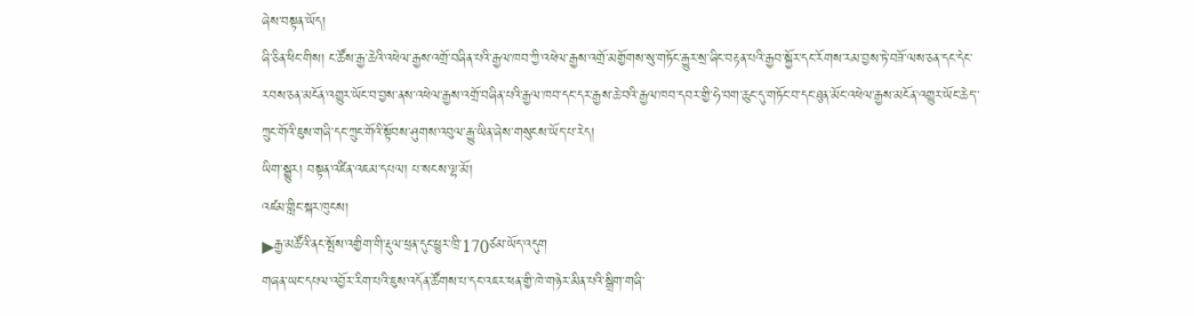ཞེས་བསྟན་ཡོད།
ཞི་ཅིན་ཕིང་གིས། ང་ཚོས་རྒྱ་ཆེའི་འཕེལ་རྒྱས་འགྲོ་བཞིན་པའི་རྒྱལ་ཁབ་ཀྱི་འཕེལ་རྒྱས་འགྲོ་མགྱོགས་སུ་གཏོང་རྒྱུར་སྲ་ཞིང་བརྟན་པའི་རྒྱབ་སྐྱོར་དང་རོགས་རམ་བྱས་ཏེ་བཟོ་ལས་ཅན་དང་དེང་རབས་ཅན་མངོན་འགྱུར་ཡོང་བ་བྱས་ནས་འཕེལ་རྒྱས་འགྲོ་བཞིན་པའི་རྒྱལ་ཁབ་དང་དར་རྒྱས་ཆེ་བའི་རྒྱལ་ཁབ་དབར་གྱི་ཧེ་བག་ཆུང་དུ་གཏོང་བ་དང་ཐུན་མོང་འཕེལ་རྒྱས་མངོན་འགྱུར་ཡོང་ཆེད་་ཀྲུང་གོའི་ཇུས་གཞི་དང་ཀྲུང་གོའི་སྟོབས་ཤུགས་འབུལ་རྒྱུ་ཡིན་ཞེས་གསུངས་ཡོད་པ་རེད།
ཡིག་སྒྱུར། བསྟན་འཛིན་འཇམ་དཔལ། པ་སངས་ལྷ་མོ།
འཛམ་གླིང་སྐར་ཁུངས།
▶རྒྱ་མཚོའི་ནང་སྤོས་འགྱིག་གི་རྡུལ་ཕྲན་དུང་ཕྱུར་ཁྲི་170ཙམ་ཡོད་འདུག
གཞན་ཡང་དཔལ་འབྱོར་རིག་པའི་ཇུས་འདོན་ཚོགས་པ་དང་འཇར་ཕན་གྱི་ཁེ་གཉེར་མིན་པའི་སྒྲིག་གཞི་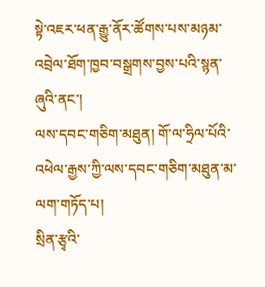སྟེ་འཇར་ཕན་རྒྱུ་ནོར་ཚོགས་པས་མཉམ་འབྲེལ་ཐོག་ཁྱབ་བསྒྲགས་བྱས་པའི་སྙན་ཞུའི་ནང་།
ལས་དབང་གཅིག་མཐུན། གོ་ལ་ཧྲིལ་པོའི་འཕེལ་རྒྱས་ཀྱི་ལས་དབང་གཅིག་མཐུན་མ་ལག་གཏོད་པ།
སྲིན་རྩྭའི་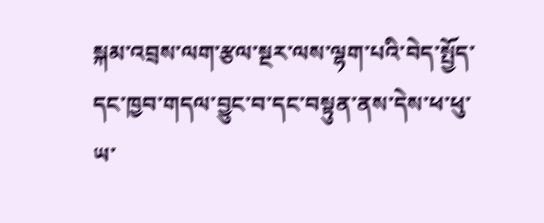སྐམ་འབྲས་ལག་རྩལ་སྔར་ལས་ལྷག་པའི་བེད་སྤྱོད་དང་ཁྱབ་གདལ་བྱུང་བ་དང་བསྟུན་ནས་དེས་ཕ་ཕུ་ཡ་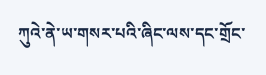ཀུའེ་ནེ་ཡ་གསར་པའི་ཞིང་ལས་དང་གྲོང་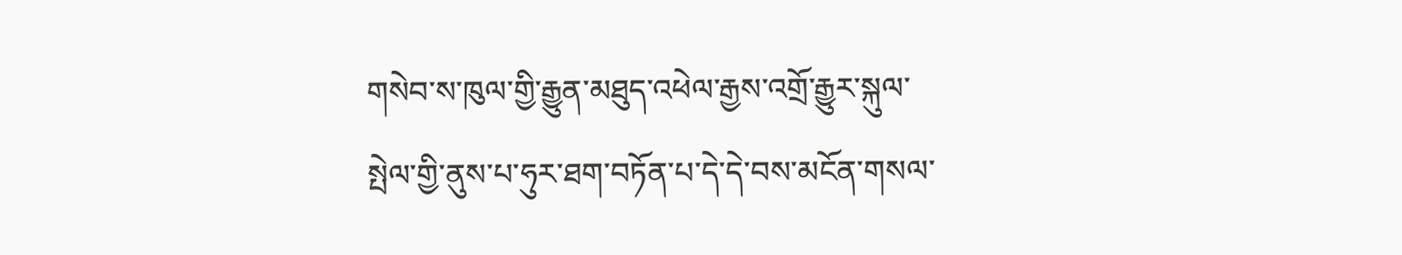གསེབ་ས་ཁུལ་གྱི་རྒྱུན་མཐུད་འཕེལ་རྒྱས་འགྲོ་རྒྱུར་སྐུལ་སྤེལ་གྱི་ནུས་པ་ཧུར་ཐག་བཏོན་པ་དེ་དེ་བས་མངོན་གསལ་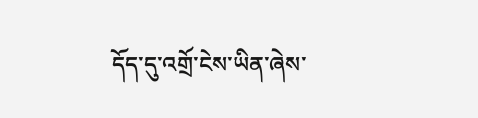དོད་དུ་འགྲོ་ངེས་ཡིན་ཞེས་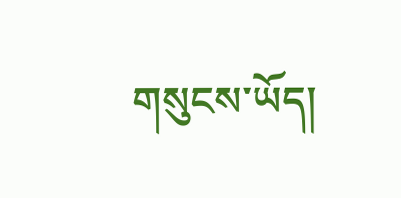གསུངས་ཡོད།